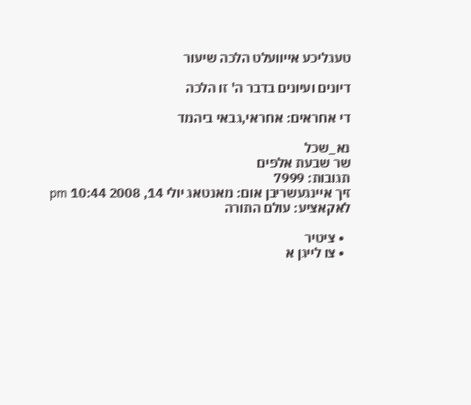טעגליכע אייוועלט הלכה שיעור

דיונים ועיונים בדבר ה' זו הלכה

די אחראים: אחראי,גבאי ביהמד

נא_שכל
שר שבעת אלפים
תגובות: 7999
זיך איינגעשריבן אום: מאנטאג יולי 14, 2008 10:44 pm
לאקאציע: עולם התורה

  • ציטיר
  • צו לייגן א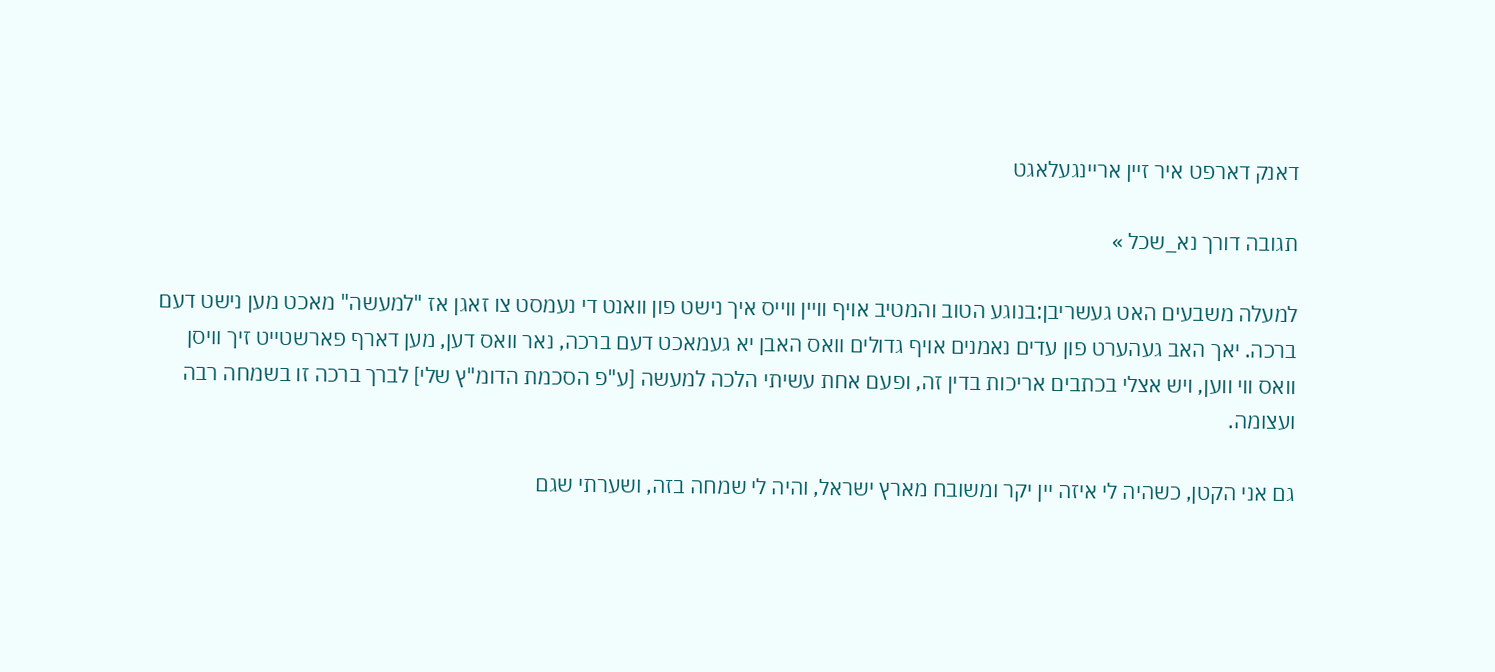דאנק דארפט איר זיין אריינגעלאגט

תגובה דורך נא_שכל »

למעלה משבעים האט געשריבן:בנוגע הטוב והמטיב אויף וויין ווייס איך נישט פון וואנט די נעמסט צו זאגן אז "למעשה" מאכט מען נישט דעם ברכה. יאך האב געהערט פון עדים נאמנים אויף גדולים וואס האבן יא געמאכט דעם ברכה, נאר וואס דען, מען דארף פארשטייט זיך וויסן וואס ווי ווען, ויש אצלי בכתבים אריכות בדין זה, ופעם אחת עשיתי הלכה למעשה [ע"פ הסכמת הדומ"ץ שלי] לברך ברכה זו בשמחה רבה ועצומה.

גם אני הקטן, כשהיה לי איזה יין יקר ומשובח מארץ ישראל, והיה לי שמחה בזה, ושערתי שגם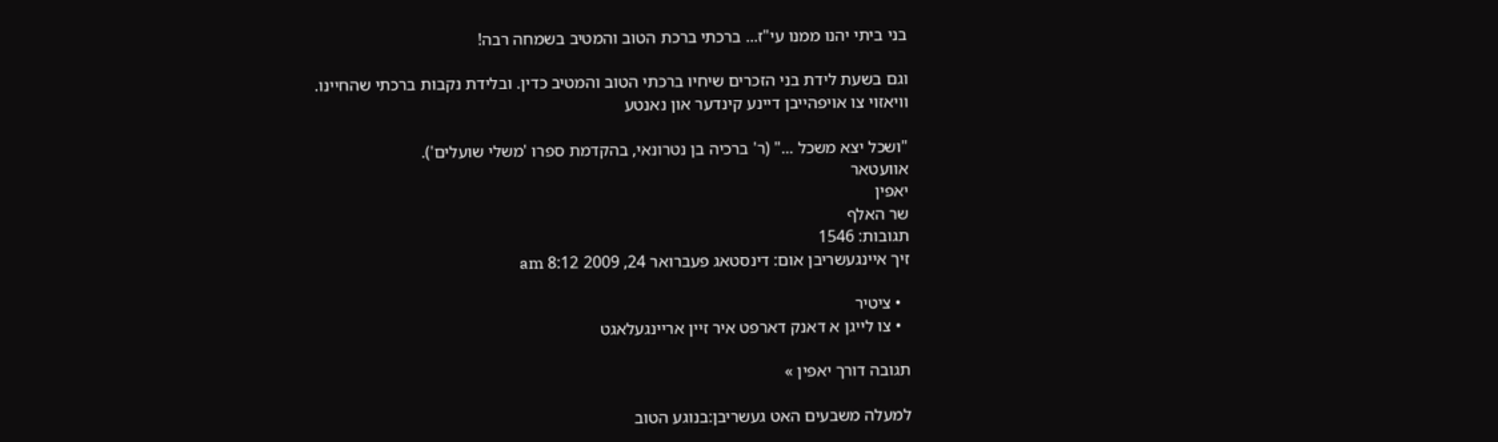בני ביתי יהנו ממנו עי"ז... ברכתי ברכת הטוב והמטיב בשמחה רבה!

וגם בשעת לידת בני הזכרים שיחיו ברכתי הטוב והמטיב כדין. ובלידת נקבות ברכתי שהחיינו.
וויאזוי צו אויפהייבן דיינע קינדער און נאנטע

"ושכל יצא משכל ..." (ר' ברכיה בן נטרונאי, בהקדמת ספרו 'משלי שועלים').
אוועטאר
יאפין
שר האלף
תגובות: 1546
זיך איינגעשריבן אום: דינסטאג פעברואר 24, 2009 8:12 am

  • ציטיר
  • צו לייגן א דאנק דארפט איר זיין אריינגעלאגט

תגובה דורך יאפין »

למעלה משבעים האט געשריבן:בנוגע הטוב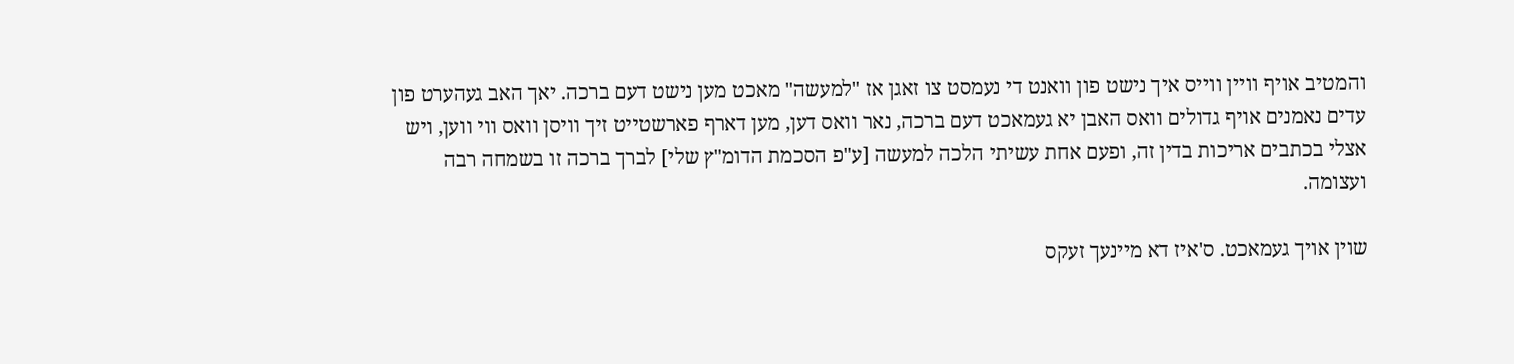והמטיב אויף וויין ווייס איך נישט פון וואנט די נעמסט צו זאגן אז "למעשה" מאכט מען נישט דעם ברכה. יאך האב געהערט פון עדים נאמנים אויף גדולים וואס האבן יא געמאכט דעם ברכה, נאר וואס דען, מען דארף פארשטייט זיך וויסן וואס ווי ווען, ויש אצלי בכתבים אריכות בדין זה, ופעם אחת עשיתי הלכה למעשה [ע"פ הסכמת הדומ"ץ שלי] לברך ברכה זו בשמחה רבה ועצומה.

שוין אויך געמאכט. ס'איז דא מיינעך זעקס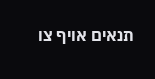תנאים אויף צו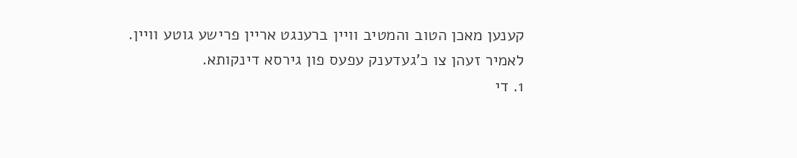קענען מאכן הטוב והמטיב וויין ברענגט אריין פרישע גוטע וויין.
לאמיר זעהן צו כ'געדענק עפעס פון גירסא דינקותא.
1. די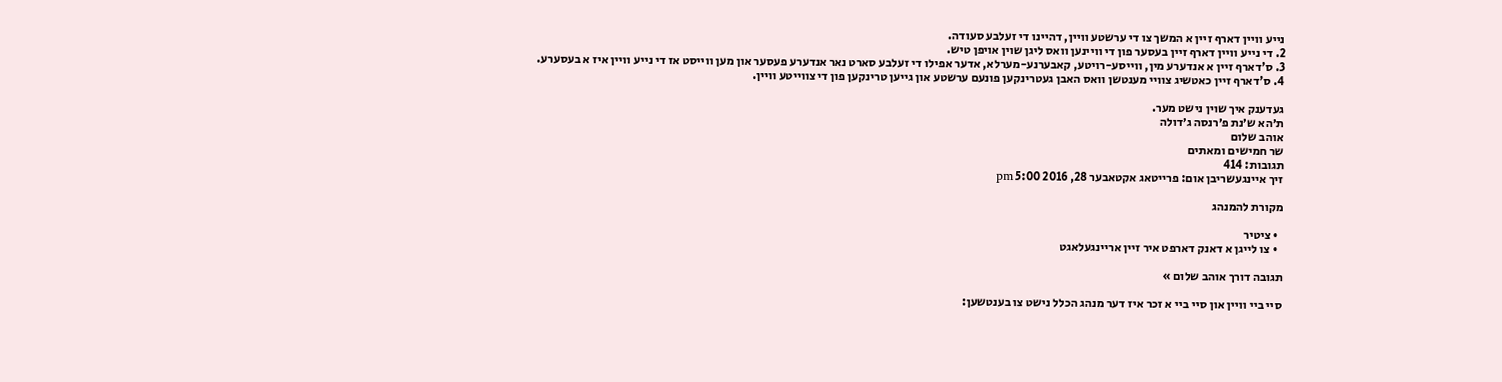נייע וויין דארף זיין א המשך צו די ערשטע וויין, דהיינו די זעלבע סעודה.
2. די נייע וויין דארף זיין בעסער פון די וויינען וואס ליגן שוין אויפן טיש.
3. ס'דארף זיין א אנדערע מין, ווייסע-רויטע, קאבערנע-מערלא, אדער אפילו די זעלבע סארט נאר אנדערע פעסער און מען ווייסט אז די נייע וויין איז א בעסערע.
4. ס'דארף זיין כאטשיג צוויי מענטשן וואס האבן געטרינקען פונעם ערשטע און גייען טרינקען פון די צווייטע וויין.

געדענק איך שוין נישט מער.
ת׳הא ש׳נת פ׳רנסה ג׳דולה
אוהב שלום
שר חמישים ומאתים
תגובות: 414
זיך איינגעשריבן אום: פרייטאג אקטאבער 28, 2016 5:00 pm

מקורת להמנהג

  • ציטיר
  • צו לייגן א דאנק דארפט איר זיין אריינגעלאגט

תגובה דורך אוהב שלום »

סיי ביי וויין און סיי ביי א זכר איז דער מנהג הכלל נישט צו בענטשען: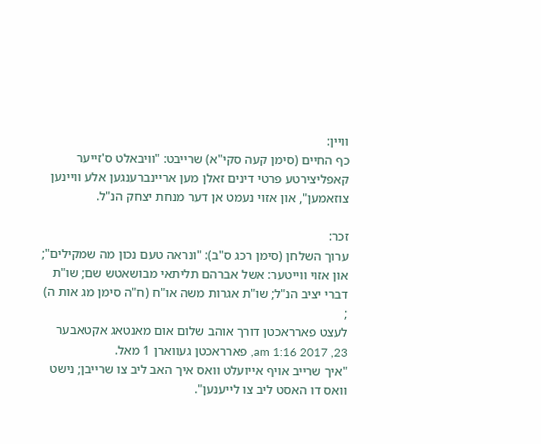וויין:
כף החיים (סימן קעה סקי"א) שרייבט: "וויבאלט ס'זייער קאפליצירטע פרטי דינים זאלן מען אריינברענגען אלע וויינען צוזאמען", און אזוי נעמט אן דער מנחת יצחק הנ"ל.

זכר:
ערוך השלחן (סימן רכג ס"ב): "ונראה טעם נכון מה שמקילים"; און אזוי ווייטער: אשל אברהם תליתאי מבושאטש שם; שו"ת דברי יציב הנ"ל; שו"ת אגרות משה או"ח (ח"ה סימן מג אות ה)
;
לעצט פארראכטן דורך אוהב שלום אום מאנטאג אקטאבער 23, 2017 1:16 am, פארראכטן געווארן 1 מאל.
"איך שרייב אויף אייועלט וואס איך האב ליב צו שרייבן; נישט וואס דו האסט ליב צו לייענען".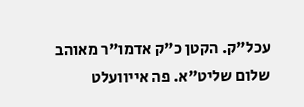עכל"ק. הקטן כ"ק אדמו"ר מאוהב שלום שליט"א. פה אייוועלט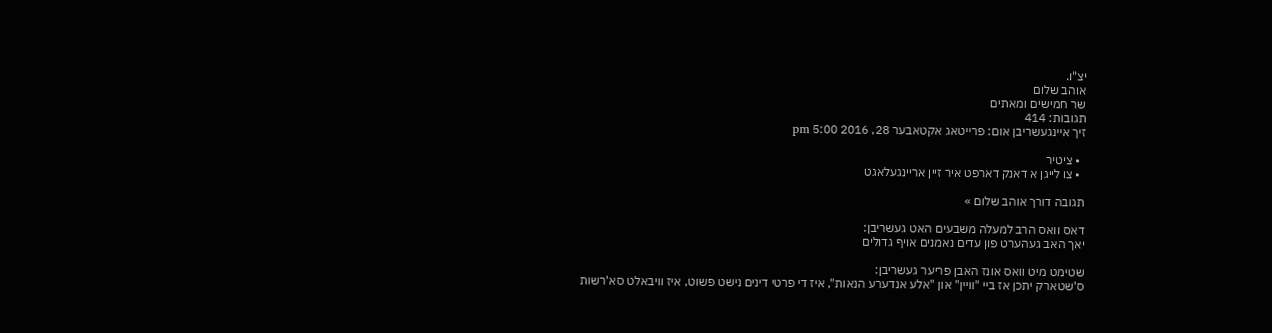יצ"ו.
אוהב שלום
שר חמישים ומאתים
תגובות: 414
זיך איינגעשריבן אום: פרייטאג אקטאבער 28, 2016 5:00 pm

  • ציטיר
  • צו לייגן א דאנק דארפט איר זיין אריינגעלאגט

תגובה דורך אוהב שלום »

דאס וואס הרב למעלה משבעים האט געשריבן:
יאך האב געהערט פון עדים נאמנים אויף גדולים

שטימט מיט וואס אונז האבן פריער געשריבן:
ס'שטארק יתכן אז ביי "וויין" און "אלע אנדערע הנאות", איז די פרטי דינים נישט פשוט, איז וויבאלט סא'רשות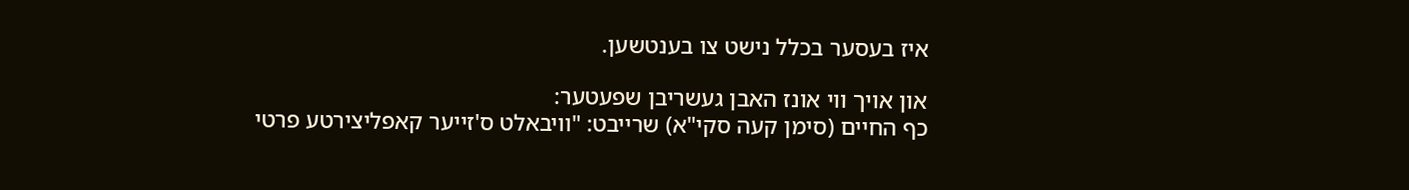איז בעסער בכלל נישט צו בענטשען.

און אויך ווי אונז האבן געשריבן שפעטער:
כף החיים (סימן קעה סקי"א) שרייבט: "וויבאלט ס'זייער קאפליצירטע פרטי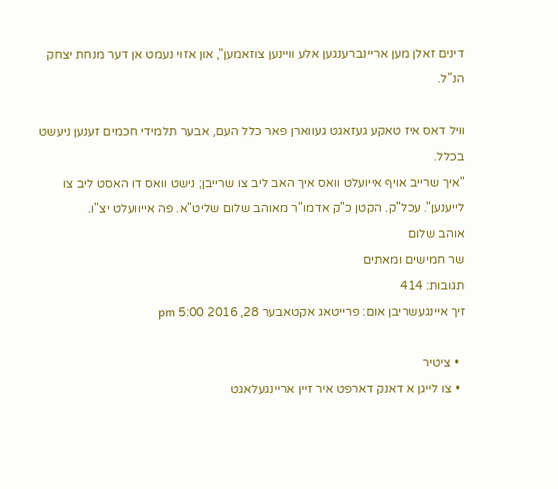דינים זאלן מען אריינברענגען אלע וויינען צוזאמען", און אזוי נעמט אן דער מנחת יצחק הנ"ל.

וויל דאס איז טאקע געזאגט געווארן פאר כלל העם, אבער תלמידי חכמים זענען ניעשט בכלל.
"איך שרייב אויף אייועלט וואס איך האב ליב צו שרייבן; נישט וואס דו האסט ליב צו לייענען". עכל"ק. הקטן כ"ק אדמו"ר מאוהב שלום שליט"א. פה אייוועלט יצ"ו.
אוהב שלום
שר חמישים ומאתים
תגובות: 414
זיך איינגעשריבן אום: פרייטאג אקטאבער 28, 2016 5:00 pm

  • ציטיר
  • צו לייגן א דאנק דארפט איר זיין אריינגעלאגט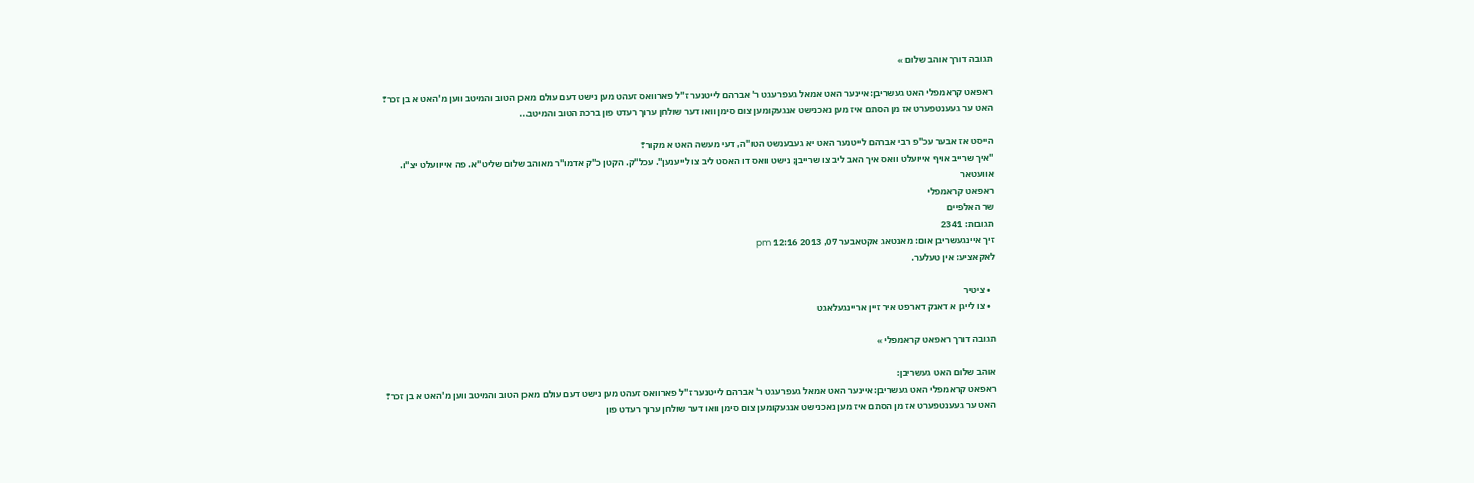תגובה דורך אוהב שלום »

ראפאט קראמפלי האט געשריבן:איינער האט אמאל געפרעגט ר' אברהם לייטנער ז"ל פארוואס זעהט מען נישט דעם עולם מאכן הטוב והמיטב ווען מ'האט א בן זכר?
האט ער געענטפערט אז מן הסתם איז מען נאכנישט אנגעקומען צום סימן וואו דער שולחן ערוך רעדט פון ברכת הטוב והמיטב...

הייסט אז אבער עכ"פ רבי אברהם לייטנער האט יא געבענשט הטו"ה, דעי מעשה האט א מקור?
"איך שרייב אויף אייועלט וואס איך האב ליב צו שרייבן; נישט וואס דו האסט ליב צו לייענען". עכל"ק. הקטן כ"ק אדמו"ר מאוהב שלום שליט"א. פה אייוועלט יצ"ו.
אוועטאר
ראפאט קראמפלי
שר האלפיים
תגובות: 2341
זיך איינגעשריבן אום: מאנטאג אקטאבער 07, 2013 12:16 pm
לאקאציע: אין טעלער.

  • ציטיר
  • צו לייגן א דאנק דארפט איר זיין אריינגעלאגט

תגובה דורך ראפאט קראמפלי »

אוהב שלום האט געשריבן:
ראפאט קראמפלי האט געשריבן:איינער האט אמאל געפרעגט ר' אברהם לייטנער ז"ל פארוואס זעהט מען נישט דעם עולם מאכן הטוב והמיטב ווען מ'האט א בן זכר?
האט ער געענטפערט אז מן הסתם איז מען נאכנישט אנגעקומען צום סימן וואו דער שולחן ערוך רעדט פון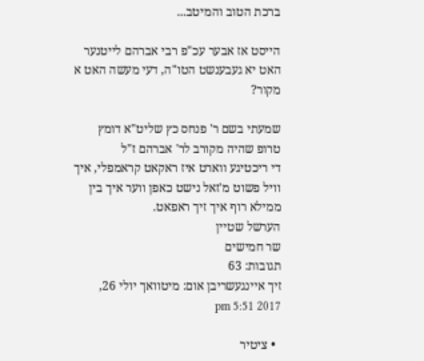ברכת הטוב והמיטב...

הייסט אז אבער עכ"פ רבי אברהם לייטנער האט יא געבענשט הטו"ה, דעי מעשה האט א מקור?

שמעתי בשם ר' פנחס כץ שליט"א דומץ טרופ שהיה מקורב לר' אברהם ז"ל
די ריכטיגע ווארט איז ראקאט קראמפלי, איך וויל פשוט מ'זאל נישט כאפן ווער איך בין ממילא רוף איך זיך ראפאט.
הערשל שטיין
שר חמישים
תגובות: 63
זיך איינגעשריבן אום: מיטוואך יולי 26, 2017 5:51 pm

  • ציטיר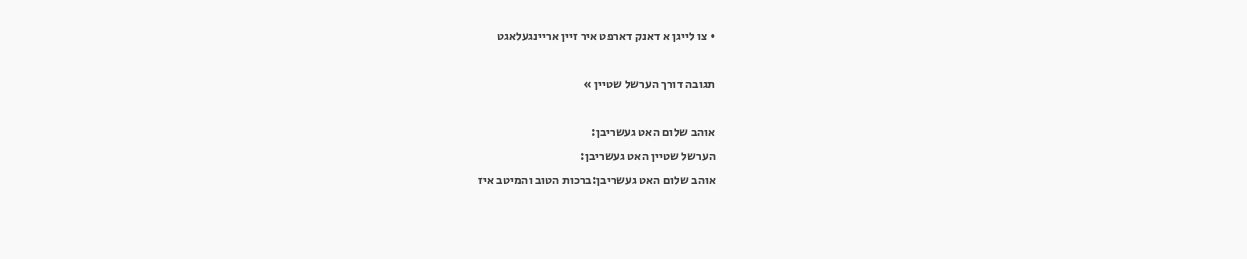• צו לייגן א דאנק דארפט איר זיין אריינגעלאגט

תגובה דורך הערשל שטיין »

אוהב שלום האט געשריבן:
הערשל שטיין האט געשריבן:
אוהב שלום האט געשריבן:ברכות הטוב והמיטב איז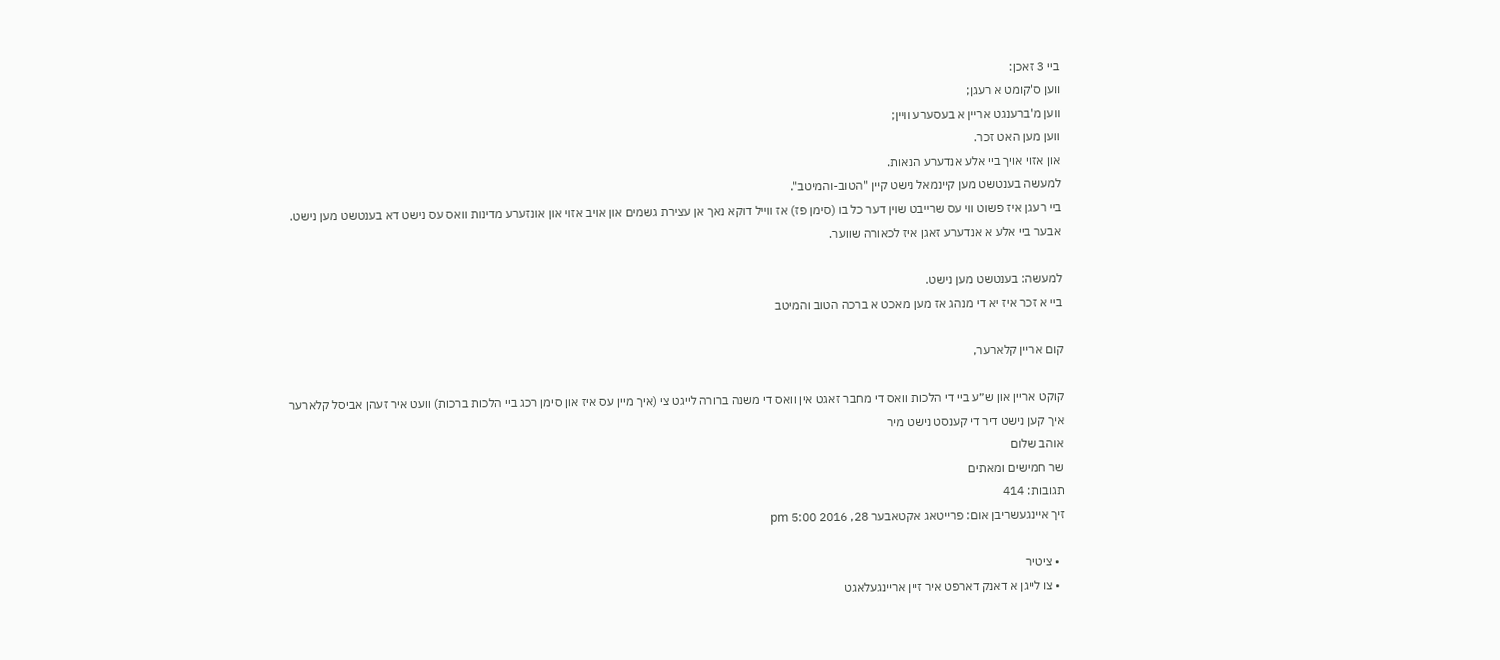ביי 3 זאכן:
ווען ס'קומט א רעגן;
ווען מ'ברענגט אריין א בעסערע וויין;
ווען מען האט זכר.
און אזוי אויך ביי אלע אנדערע הנאות.
למעשה בענטשט מען קיינמאל נישט קיין "הטוב-והמיטב".
ביי רעגן איז פשוט ווי עס שרייבט שוין דער כל בו (סימן פז) אז ווייל דוקא נאך אן עצירת גשמים און אויב אזוי און אונזערע מדינות וואס עס נישט דא בענטשט מען נישט.
אבער ביי אלע א אנדערע זאגן איז לכאורה שווער.

למעשה: בענטשט מען נישט.
ביי א זכר איז יא די מנהג אז מען מאכט א ברכה הטוב והמיטב

קום אריין קלארער,

קוקט אריין און ש״ע ביי די הלכות וואס די מחבר זאגט אין וואס די משנה ברורה לייגט צי (איך מיין עס איז און סימן רכג ביי הלכות ברכות) וועט איר זעהן אביסל קלארער
איך קען נישט דיר די קענסט נישט מיר
אוהב שלום
שר חמישים ומאתים
תגובות: 414
זיך איינגעשריבן אום: פרייטאג אקטאבער 28, 2016 5:00 pm

  • ציטיר
  • צו לייגן א דאנק דארפט איר זיין אריינגעלאגט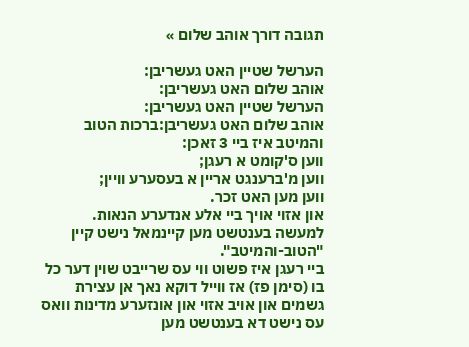תגובה דורך אוהב שלום »

הערשל שטיין האט געשריבן:
אוהב שלום האט געשריבן:
הערשל שטיין האט געשריבן:
אוהב שלום האט געשריבן:ברכות הטוב והמיטב איז ביי 3 זאכן:
ווען ס'קומט א רעגן;
ווען מ'ברענגט אריין א בעסערע וויין;
ווען מען האט זכר.
און אזוי אויך ביי אלע אנדערע הנאות.
למעשה בענטשט מען קיינמאל נישט קיין "הטוב-והמיטב".
ביי רעגן איז פשוט ווי עס שרייבט שוין דער כל בו (סימן פז) אז ווייל דוקא נאך אן עצירת גשמים און אויב אזוי און אונזערע מדינות וואס עס נישט דא בענטשט מען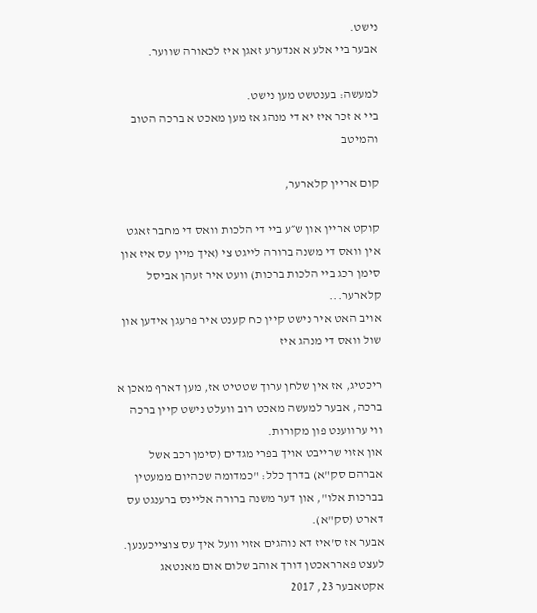נישט.
אבער ביי אלע א אנדערע זאגן איז לכאורה שווער.

למעשה: בענטשט מען נישט.
ביי א זכר איז יא די מנהג אז מען מאכט א ברכה הטוב והמיטב

קום אריין קלארער,

קוקט אריין און ש״ע ביי די הלכות וואס די מחבר זאגט אין וואס די משנה ברורה לייגט צי (איך מיין עס איז און סימן רכג ביי הלכות ברכות) וועט איר זעהן אביסל קלארער...
אויב האט איר נישט קיין כח קענט איר פרעגן אידען און שול וואס די מנהג איז

ריכטיג, אז אין שלחן ערוך שטטיט אז, מען דארף מאכן א ברכה, אבער למעשה מאכט רוב וועלט נישט קיין ברכה ווי ערווענט פון מקורות.
און אזוי שרייבט אויך בפרי מגדים (סימן רכב אשל אברהם סק"א) בדרך כלל: "כמדומה שכהיום ממעטין בברכות אלו", און דער משנה ברורה אליינס ברענגט עס דארט (סק"א).
אבער אז ס'איז דא נוהגים אזוי וועל איך עס צוצייכענען.
לעצט פארראכטן דורך אוהב שלום אום מאנטאג אקטאבער 23, 2017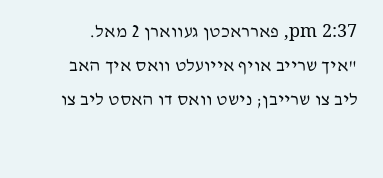2:37 pm, פארראכטן געווארן 2 מאל.
"איך שרייב אויף אייועלט וואס איך האב ליב צו שרייבן; נישט וואס דו האסט ליב צו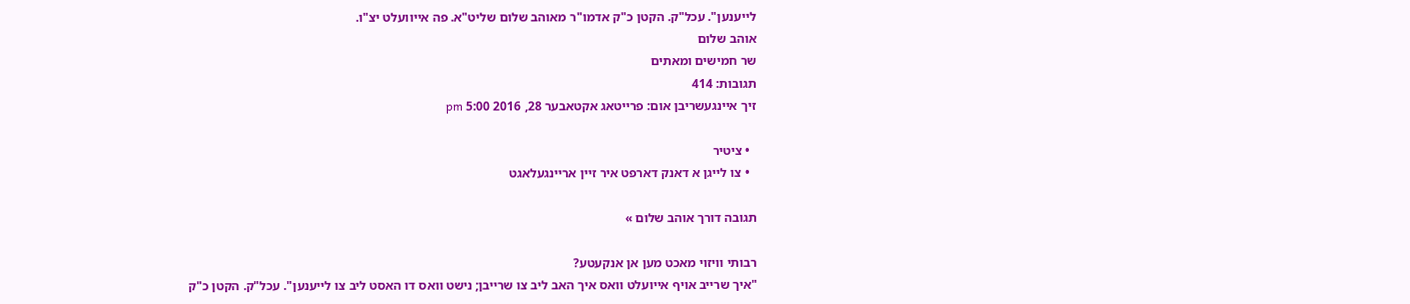לייענען". עכל"ק. הקטן כ"ק אדמו"ר מאוהב שלום שליט"א. פה אייוועלט יצ"ו.
אוהב שלום
שר חמישים ומאתים
תגובות: 414
זיך איינגעשריבן אום: פרייטאג אקטאבער 28, 2016 5:00 pm

  • ציטיר
  • צו לייגן א דאנק דארפט איר זיין אריינגעלאגט

תגובה דורך אוהב שלום »

רבותי וויזוי מאכט מען אן אנקעטע?
"איך שרייב אויף אייועלט וואס איך האב ליב צו שרייבן; נישט וואס דו האסט ליב צו לייענען". עכל"ק. הקטן כ"ק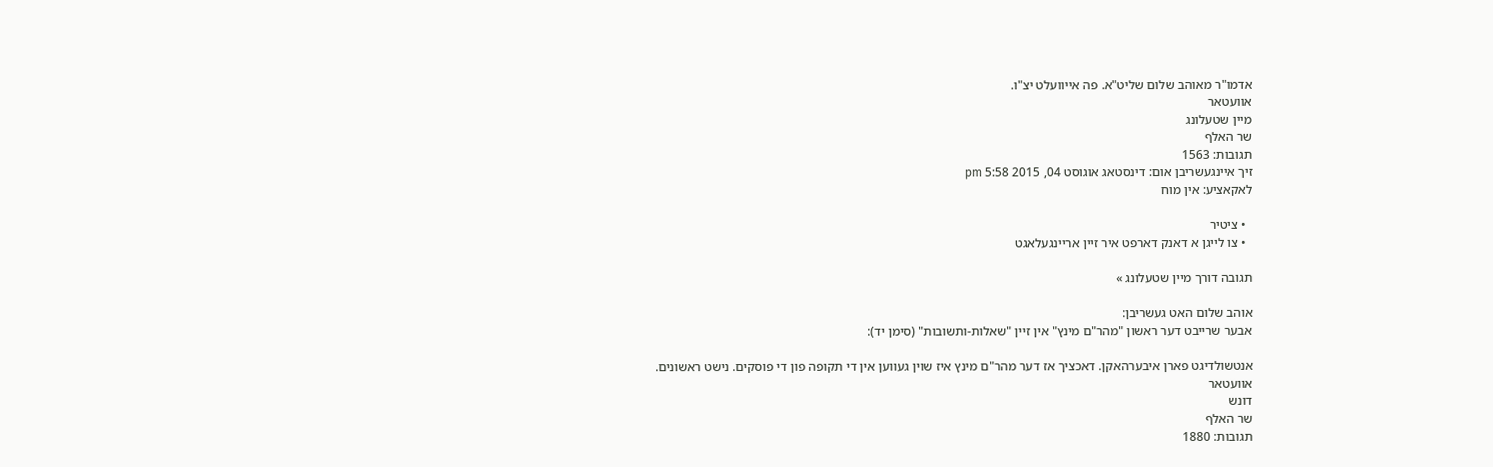אדמו"ר מאוהב שלום שליט"א. פה אייוועלט יצ"ו.
אוועטאר
מיין שטעלונג
שר האלף
תגובות: 1563
זיך איינגעשריבן אום: דינסטאג אוגוסט 04, 2015 5:58 pm
לאקאציע: אין מוח

  • ציטיר
  • צו לייגן א דאנק דארפט איר זיין אריינגעלאגט

תגובה דורך מיין שטעלונג »

אוהב שלום האט געשריבן:
אבער שרייבט דער ראשון "מהר"ם מינץ" אין זיין "שאלות-ותשובות" (סימן יד):

אנטשולדיגט פארן איבערהאקן. דאכציך אז דער מהר"ם מינץ איז שוין געווען אין די תקופה פון די פוסקים. נישט ראשונים.
אוועטאר
דונש
שר האלף
תגובות: 1880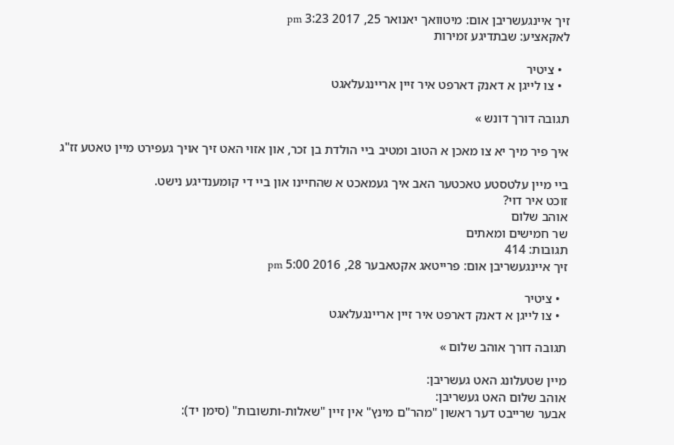זיך איינגעשריבן אום: מיטוואך יאנואר 25, 2017 3:23 pm
לאקאציע: שבתדיגע זמירות

  • ציטיר
  • צו לייגן א דאנק דארפט איר זיין אריינגעלאגט

תגובה דורך דונש »

איך פיר מיך יא צו מאכן א הטוב ומטיב ביי הולדת בן זכר, און אזוי האט זיך אויך געפירט מיין טאטע זז"ג

ביי מיין עלטסטע טאכטער האב איך געמאכט א שהחיינו און ביי די קומענדיגע נישט.
זוכט איר דוי?
אוהב שלום
שר חמישים ומאתים
תגובות: 414
זיך איינגעשריבן אום: פרייטאג אקטאבער 28, 2016 5:00 pm

  • ציטיר
  • צו לייגן א דאנק דארפט איר זיין אריינגעלאגט

תגובה דורך אוהב שלום »

מיין שטעלונג האט געשריבן:
אוהב שלום האט געשריבן:
אבער שרייבט דער ראשון "מהר"ם מינץ" אין זיין "שאלות-ותשובות" (סימן יד):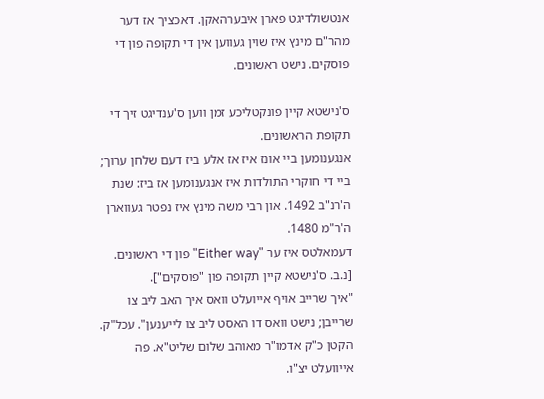אנטשולדיגט פארן איבערהאקן. דאכציך אז דער מהר"ם מינץ איז שוין געווען אין די תקופה פון די פוסקים. נישט ראשונים.

ס'נישטא קיין פונקטליכע זמן ווען ס'ענדיגט זיך די תקופת הראשונים.
אנגענומען ביי אונז איז אז אלע ביז דעם שלחן ערוך; ביי די חוקרי התולדות איז אנגענומען אז ביז: שנת ה'רנ"ב 1492. און רבי משה מינץ איז נפטר געווארן ה'ר"מ 1480.
דעמאלטס איז ער "Either way" פון די ראשונים.
[נ.ב. ס'נישטא קיין תקופה פון "פוסקים"].
"איך שרייב אויף אייועלט וואס איך האב ליב צו שרייבן; נישט וואס דו האסט ליב צו לייענען". עכל"ק. הקטן כ"ק אדמו"ר מאוהב שלום שליט"א. פה אייוועלט יצ"ו.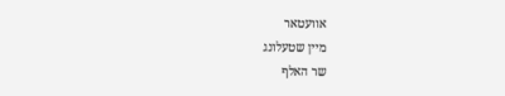אוועטאר
מיין שטעלונג
שר האלף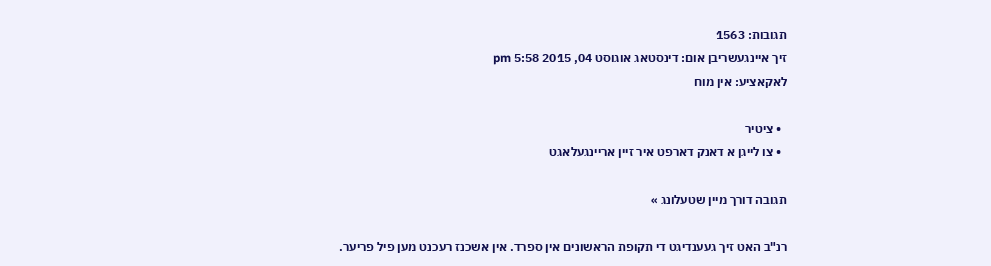תגובות: 1563
זיך איינגעשריבן אום: דינסטאג אוגוסט 04, 2015 5:58 pm
לאקאציע: אין מוח

  • ציטיר
  • צו לייגן א דאנק דארפט איר זיין אריינגעלאגט

תגובה דורך מיין שטעלונג »

רנ"ב האט זיך געענדיגט די תקופת הראשונים אין ספרד. אין אשכנז רעכנט מען פיל פריער.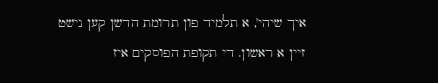איך שיהי', א תלמיד פון תרומת הדשן קען נישט זיין א ראשון. די תקופת הפוסקים איז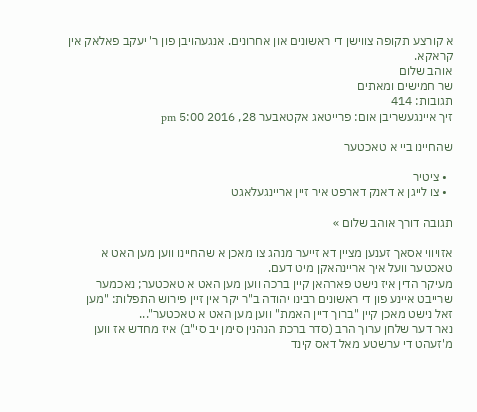א קורצע תקופה צווישן די ראשונים און אחרונים. אנגעהויבן פון ר' יעקב פאלאק אין קראקא.
אוהב שלום
שר חמישים ומאתים
תגובות: 414
זיך איינגעשריבן אום: פרייטאג אקטאבער 28, 2016 5:00 pm

שהחיינו ביי א טאכטער

  • ציטיר
  • צו לייגן א דאנק דארפט איר זיין אריינגעלאגט

תגובה דורך אוהב שלום »

אזויווי אסאך זענען מציין דא זייער מנהג צו מאכן א שהחיינו ווען מען האט א טאכטער וועל איך אריינהאקן מיט דעם.
מעיקר הדין איז נישט פארהאן קיין ברכה ווען מען האט א טאכטער; נאכמער שרייבט איינע פון די ראשונים רבינו יהודה ב"ר יקר אין זיין פירוש התפלות: "מען זאל נישט מאכן קיין "ברוך דיין האמת" ווען מען האט א טאכטער"...
נאר דער שלחן ערוך הרב (סדר ברכת הנהנין סימן יב סי"ב) איז מחדש אז ווען מ'זעהט די ערשטע מאל דאס קינד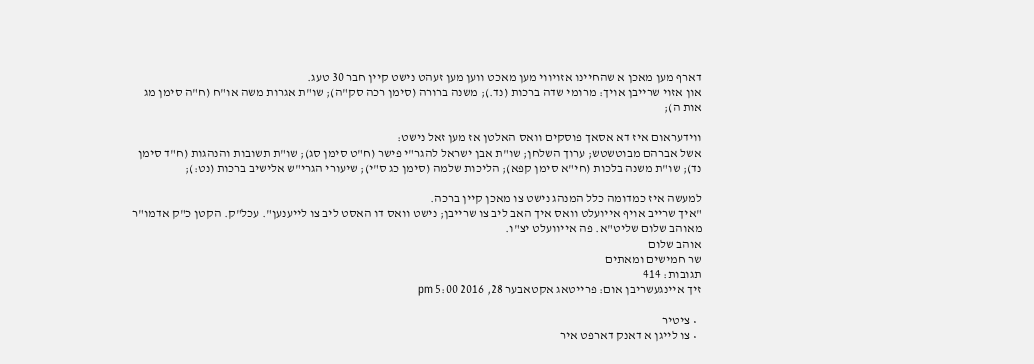דארף מען מאכן א שהחיינו אזויווי מען מאכט ווען מען זעהט נישט קיין חבר 30 טעג.
און אזוי שרייבן אויך: מרומי שדה ברכות (נד.); משנה ברורה (סימן רכה סק"ה); שו"ת אגרות משה או"ח (ח"ה סימן מג אות ה);

ווידעראום איז דא אסאך פוסקים וואס האלטן אז מען זאל נישט:
אשל אברהם מבוטשטש; ערוך השלחן; שו"ת אבן ישראל להגר"י פישר (ח"ט סימן סג); שו"ת תשובות והנהגות (ח"ד סימן נד); שו"ת משנה בלכות (חי"א סימן קפא); הליכות שלמה (סימן כג ס"י); שיעורי הגרי"ש אלישיב ברכות (נט:);

למעשה איז כמדומה כלל המנהג נישט צו מאכן קיין ברכה.
"איך שרייב אויף אייועלט וואס איך האב ליב צו שרייבן; נישט וואס דו האסט ליב צו לייענען". עכל"ק. הקטן כ"ק אדמו"ר מאוהב שלום שליט"א. פה אייוועלט יצ"ו.
אוהב שלום
שר חמישים ומאתים
תגובות: 414
זיך איינגעשריבן אום: פרייטאג אקטאבער 28, 2016 5:00 pm

  • ציטיר
  • צו לייגן א דאנק דארפט איר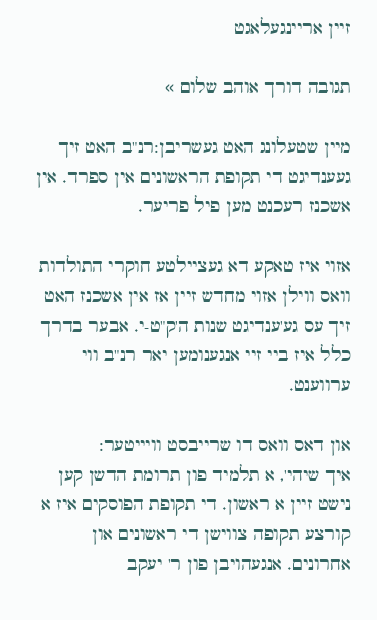זיין אריינגעלאגט

תגובה דורך אוהב שלום »

מיין שטעלונג האט געשריבן:רנ"ב האט זיך געענדיגט די תקופת הראשונים אין ספרד. אין אשכנז רעכנט מען פיל פריער.

אזוי איז טאקע דא געציילטע חוקרי התולדות וואס ווילן אזוי מחדש זיין אז אין אשכנז האט זיך עס גע'ענדיגט שנות ה'ק"ט-י. אבער בדרך כלל איז ביי זיי אנגענומען יאר רנ"ב ווי ערווענט.

און דאס וואס דו שרייבסט וויייטער:
איך שיהי', א תלמיד פון תרומת הדשן קען נישט זיין א ראשון. די תקופת הפוסקים איז א קורצע תקופה צווישן די ראשונים און אחרונים. אנגעהויבן פון ר' יעקב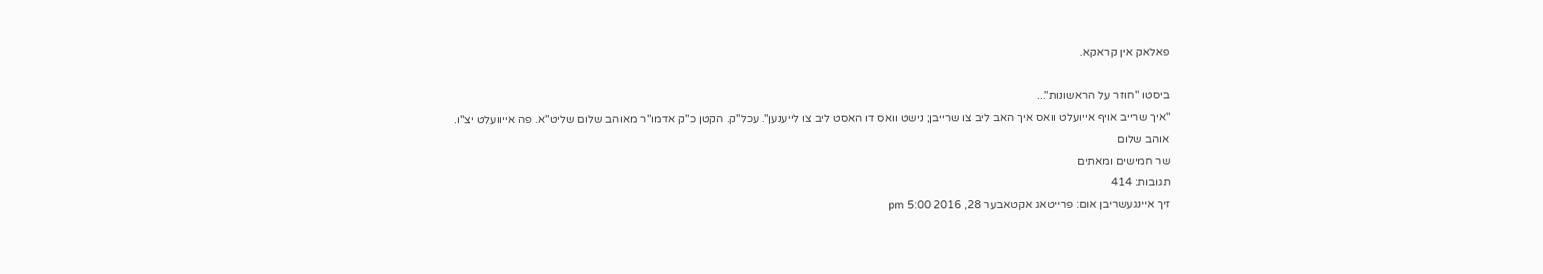פאלאק אין קראקא.

ביסטו "חוזר על הראשונות"...
"איך שרייב אויף אייועלט וואס איך האב ליב צו שרייבן; נישט וואס דו האסט ליב צו לייענען". עכל"ק. הקטן כ"ק אדמו"ר מאוהב שלום שליט"א. פה אייוועלט יצ"ו.
אוהב שלום
שר חמישים ומאתים
תגובות: 414
זיך איינגעשריבן אום: פרייטאג אקטאבער 28, 2016 5:00 pm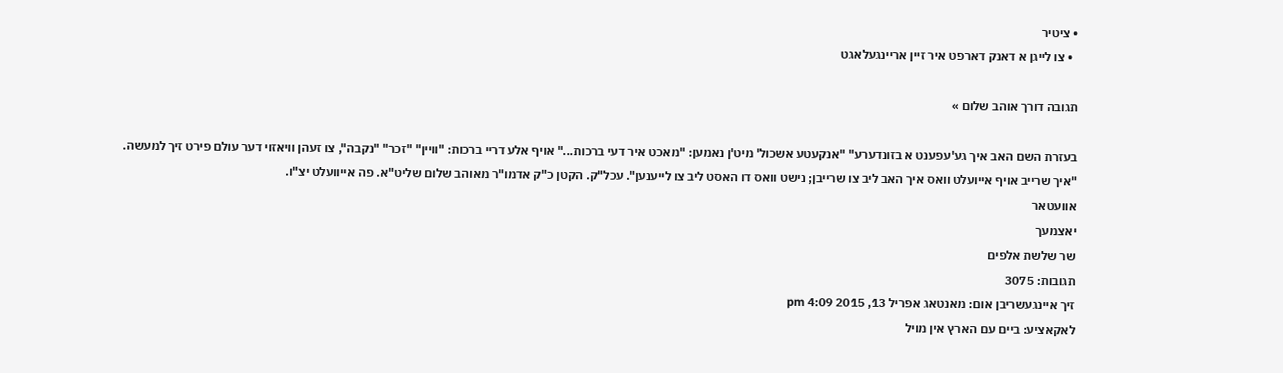• ציטיר
  • צו לייגן א דאנק דארפט איר זיין אריינגעלאגט

תגובה דורך אוהב שלום »

בעזרת השם האב איך גע'עפענט א בזונדערע" "אנקעטע אשכול' מיט'ן נאמען: "מאכט איר דעי ברכות..." אויף אלע דריי ברכות: "וויין" "זכר" "נקבה", צו זעהן וויאזוי דער עולם פירט זיך למעשה.
"איך שרייב אויף אייועלט וואס איך האב ליב צו שרייבן; נישט וואס דו האסט ליב צו לייענען". עכל"ק. הקטן כ"ק אדמו"ר מאוהב שלום שליט"א. פה אייוועלט יצ"ו.
אוועטאר
יאצמעך
שר שלשת אלפים
תגובות: 3075
זיך איינגעשריבן אום: מאנטאג אפריל 13, 2015 4:09 pm
לאקאציע: ביים עם הארץ אין מויל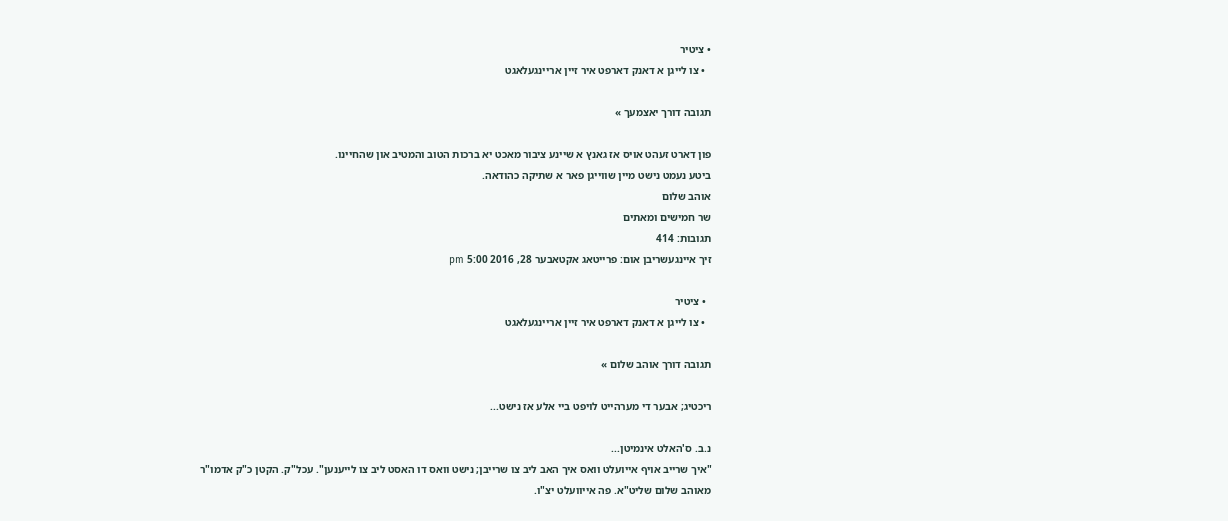• ציטיר
  • צו לייגן א דאנק דארפט איר זיין אריינגעלאגט

תגובה דורך יאצמעך »

פון דארט זעהט אויס אז גאנץ א שיינע ציבור מאכט יא ברכות הטוב והמטיב און שהחיינו.
ביטע נעמט נישט מיין שווייגן פאר א שתיקה כהודאה.
אוהב שלום
שר חמישים ומאתים
תגובות: 414
זיך איינגעשריבן אום: פרייטאג אקטאבער 28, 2016 5:00 pm

  • ציטיר
  • צו לייגן א דאנק דארפט איר זיין אריינגעלאגט

תגובה דורך אוהב שלום »

ריכטיג; אבער די מערהייט לויפט ביי אלע אז נישט...

נ.ב. ס'האלט אינמיטן...
"איך שרייב אויף אייועלט וואס איך האב ליב צו שרייבן; נישט וואס דו האסט ליב צו לייענען". עכל"ק. הקטן כ"ק אדמו"ר מאוהב שלום שליט"א. פה אייוועלט יצ"ו.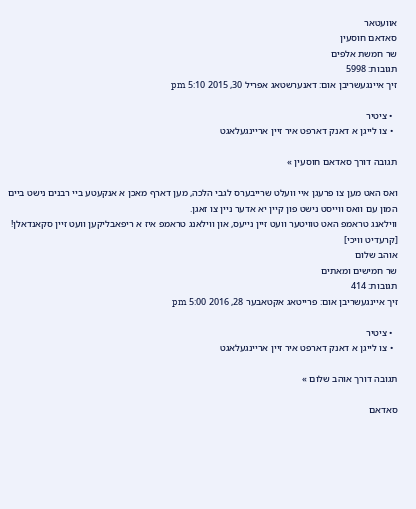אוועטאר
סאדאם חוסעין
שר חמשת אלפים
תגובות: 5998
זיך איינגעשריבן אום: דאנערשטאג אפריל 30, 2015 5:10 pm

  • ציטיר
  • צו לייגן א דאנק דארפט איר זיין אריינגעלאגט

תגובה דורך סאדאם חוסעין »

ואס האט מען צו פרעגן איי וועלט שרייבערס לגבי הלכה, מען דארף מאכן א אנקעטע ביי רבנים נישט ביים המון עם וואס ווייסט נישט פון קיין יא אדער ניין צו זאגן.
ווילאנג טראמפ האט טוויטער וועט זיין נייעס, און ווילאנג טראמפ איז א ריפאבליקען וועט זיין סקאנדאלן! [קרעדיט וויכי]
אוהב שלום
שר חמישים ומאתים
תגובות: 414
זיך איינגעשריבן אום: פרייטאג אקטאבער 28, 2016 5:00 pm

  • ציטיר
  • צו לייגן א דאנק דארפט איר זיין אריינגעלאגט

תגובה דורך אוהב שלום »

סאדאם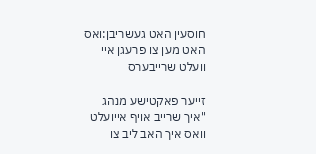חוסעין האט געשריבן:ואס האט מען צו פרעגן איי וועלט שרייבערס

זייער פאקטישע מנהג
"איך שרייב אויף אייועלט וואס איך האב ליב צו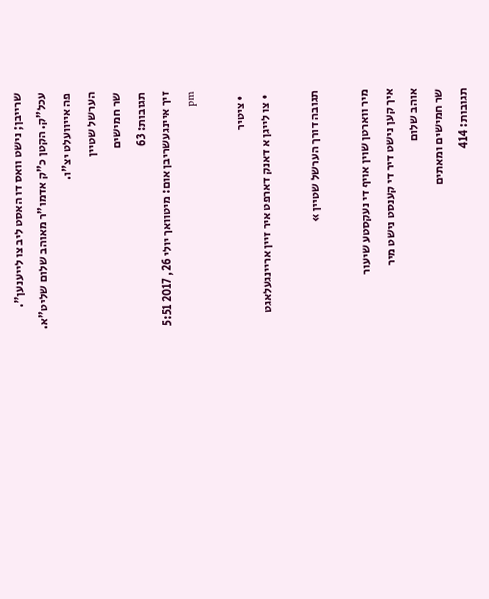שרייבן; נישט וואס דו האסט ליב צו לייענען". עכל"ק. הקטן כ"ק אדמו"ר מאוהב שלום שליט"א. פה אייוועלט יצ"ו.
הערשל שטיין
שר חמישים
תגובות: 63
זיך איינגעשריבן אום: מיטוואך יולי 26, 2017 5:51 pm

  • ציטיר
  • צו לייגן א דאנק דארפט איר זיין אריינגעלאגט

תגובה דורך הערשל שטיין »

מיר ווארטן שוין אויף די נעקסטע שיעור
איך קען נישט דיר די קענסט נישט מיר
אוהב שלום
שר חמישים ומאתים
תגובות: 414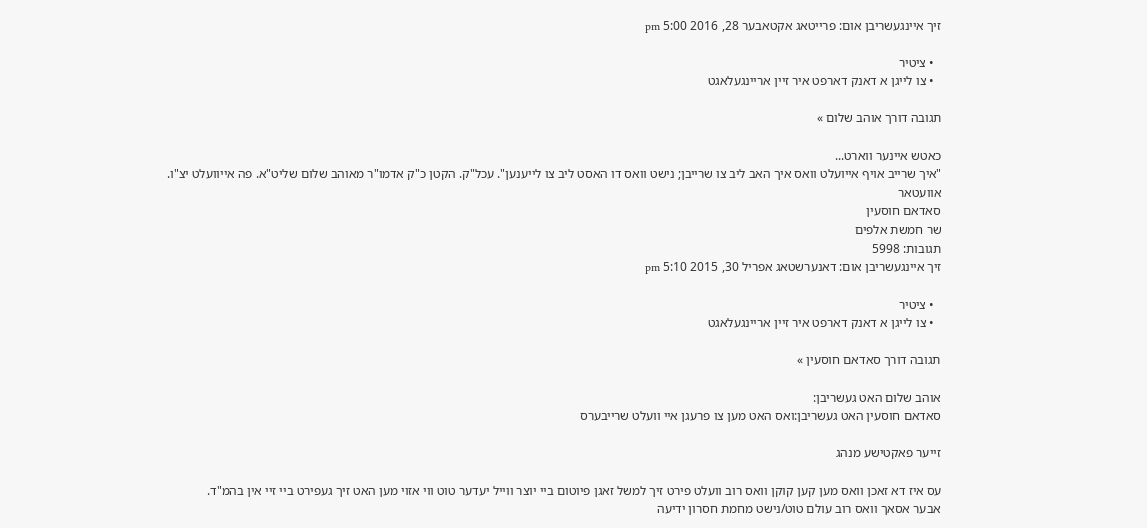זיך איינגעשריבן אום: פרייטאג אקטאבער 28, 2016 5:00 pm

  • ציטיר
  • צו לייגן א דאנק דארפט איר זיין אריינגעלאגט

תגובה דורך אוהב שלום »

כאטש איינער ווארט...
"איך שרייב אויף אייועלט וואס איך האב ליב צו שרייבן; נישט וואס דו האסט ליב צו לייענען". עכל"ק. הקטן כ"ק אדמו"ר מאוהב שלום שליט"א. פה אייוועלט יצ"ו.
אוועטאר
סאדאם חוסעין
שר חמשת אלפים
תגובות: 5998
זיך איינגעשריבן אום: דאנערשטאג אפריל 30, 2015 5:10 pm

  • ציטיר
  • צו לייגן א דאנק דארפט איר זיין אריינגעלאגט

תגובה דורך סאדאם חוסעין »

אוהב שלום האט געשריבן:
סאדאם חוסעין האט געשריבן:ואס האט מען צו פרעגן איי וועלט שרייבערס

זייער פאקטישע מנהג

עס איז דא זאכן וואס מען קען קוקן וואס רוב וועלט פירט זיך למשל זאגן פיוטום ביי יוצר ווייל יעדער טוט ווי אזוי מען האט זיך געפירט ביי זיי אין בהמ"ד.
אבער אסאך וואס רוב עולם טוט/נישט מחמת חסרון ידיעה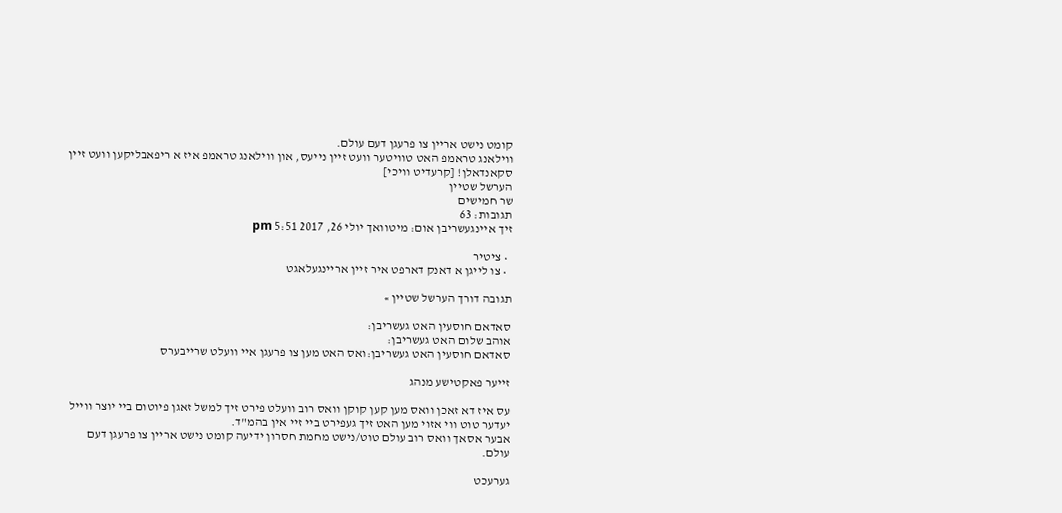קומט נישט אריין צו פרעגן דעם עולם.
ווילאנג טראמפ האט טוויטער וועט זיין נייעס, און ווילאנג טראמפ איז א ריפאבליקען וועט זיין סקאנדאלן! [קרעדיט וויכי]
הערשל שטיין
שר חמישים
תגובות: 63
זיך איינגעשריבן אום: מיטוואך יולי 26, 2017 5:51 pm

  • ציטיר
  • צו לייגן א דאנק דארפט איר זיין אריינגעלאגט

תגובה דורך הערשל שטיין »

סאדאם חוסעין האט געשריבן:
אוהב שלום האט געשריבן:
סאדאם חוסעין האט געשריבן:ואס האט מען צו פרעגן איי וועלט שרייבערס

זייער פאקטישע מנהג

עס איז דא זאכן וואס מען קען קוקן וואס רוב וועלט פירט זיך למשל זאגן פיוטום ביי יוצר ווייל יעדער טוט ווי אזוי מען האט זיך געפירט ביי זיי אין בהמ"ד.
אבער אסאך וואס רוב עולם טוט/נישט מחמת חסרון ידיעה קומט נישט אריין צו פרעגן דעם עולם.

גערעכט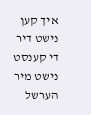איך קען נישט דיר די קענסט נישט מיר
הערשל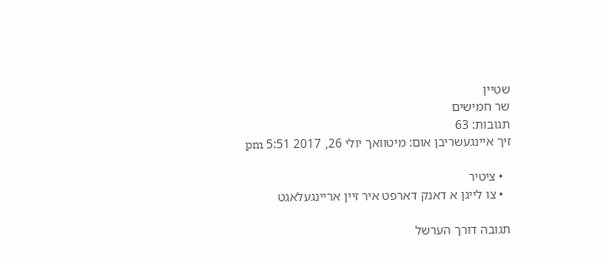שטיין
שר חמישים
תגובות: 63
זיך איינגעשריבן אום: מיטוואך יולי 26, 2017 5:51 pm

  • ציטיר
  • צו לייגן א דאנק דארפט איר זיין אריינגעלאגט

תגובה דורך הערשל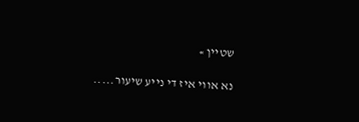שטיין »

נא אווי איז די נייע שיעור.....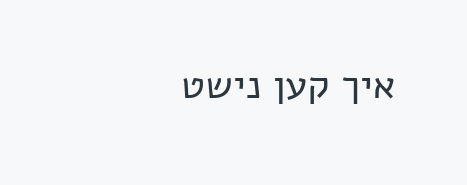איך קען נישט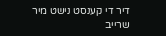דיר די קענסט נישט מיר
שרייב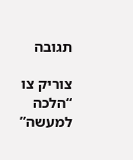תגובה

צוריק צו “הלכה למעשה”